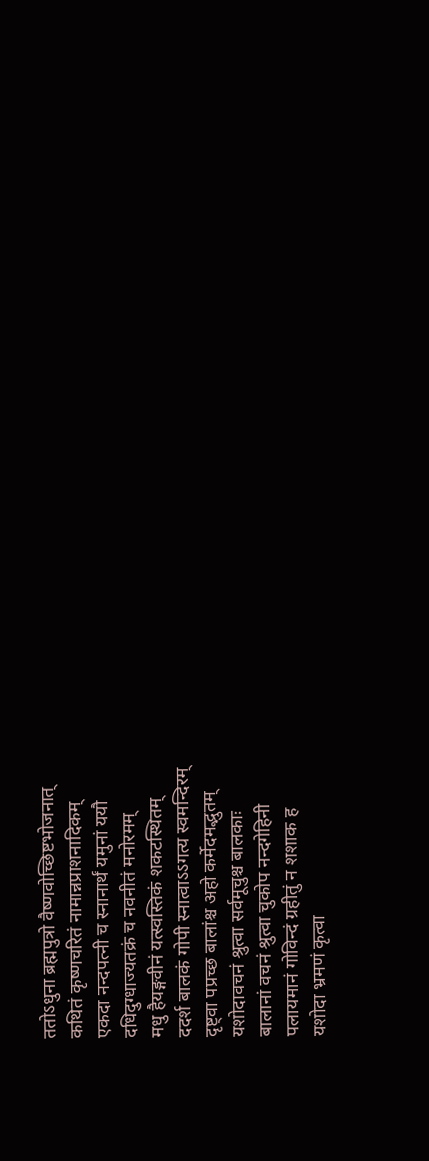ततोऽधुना ब्रह्मपुत्रो वैष्णवोच्छिष्टभोजनात्
कथितं कृष्णचरितं नामान्नप्राशनादिकम्
एकदा नन्दपत्नी च स्नानार्थं यमुनां ययौ
दधिदुग्धाज्यतक्रं च नवनीतं मनोरमम्
मधु हैयङ्गवीनं यत्स्वस्तिकं शकटस्थितम्
ददर्श बालकं गोपी स्नात्वाऽऽगत्य स्वमन्दिरम्
दृष्ट्वा पप्रच्छ बालांश्च अहो कर्मेदमद्भुतम्
यशोदावचनं श्रुत्वा सर्वमूचुश्च बालकाः
बालानां वचनं श्रुत्वा चुकोप नन्दगेहिनी
पलायमानं गोविन्दं ग्रहीतुं न शशाक ह
यशोदा भ्रमणं कृत्वा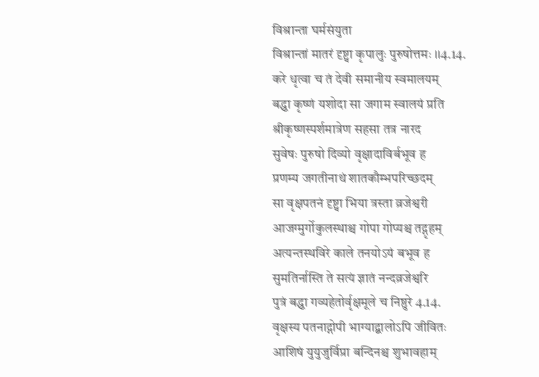विश्रान्ता घर्मसंयुता
विश्रान्तां मातरं दृष्ट्वा कृपालुः पुरुषोत्तमः ।।4.14.
करे धृत्वा च तं देवी समानीय स्वमालयम्
बद्ध्वा कृष्णं यशोदा सा जगाम स्वालयं प्रति
श्रीकृष्णस्पर्शमात्रेण सहसा तत्र नारद
सुवेषः पुरुषो दिव्यो वृक्षादाविर्बभूव ह
प्रणम्य जगतीनाथं शातकौम्भपरिच्छदम्
सा वृक्षपतनं दृष्ट्वा भिया त्रस्ता व्रजेश्वरी
आजग्मुर्गोकुलस्थाश्च गोपा गोप्यश्च तद्गृहम्
अत्यन्तस्थविरे काले तनयोऽयं बभूव ह
सुमतिर्नास्ति ते सत्यं ज्ञातं नन्दव्रजेश्वरि
पुत्रं बद्ध्वा गव्यहेतोर्वृक्षमूले च निष्ठुरे 4.14.
वृक्षस्य पतनाद्गोपी भाग्याद्बालोऽपि जीवितः
आशिषं युयुजुर्विप्रा बन्दिनश्च शुभावहाम्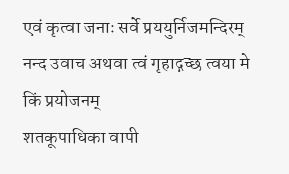एवं कृत्वा जनाः सर्वे प्रययुर्निजमन्दिरम्
नन्द उवाच अथवा त्वं गृहाद्गच्छ त्वया मे किं प्रयोजनम्
शतकूपाधिका वापी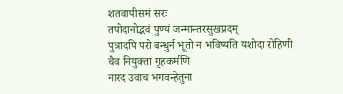शतवापीसमं सरः
तपोदानोद्भवं पुण्यं जन्मान्तरसुखप्रदम्
पुत्रादपि परो बन्धुर्न भूतो न भविष्यति यशोदा रोहिणी चैव नियुक्ता गृहकर्मणि
नारद उवाच भगवन्हेतुना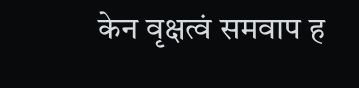केन वृक्षत्वं समवाप ह